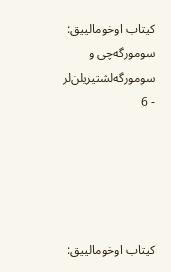کیتاب اوخومالییق: سومورگه‌چی و سومورگه‌لشتیریلن‌لر - 6





کیتاب اوخومالییق: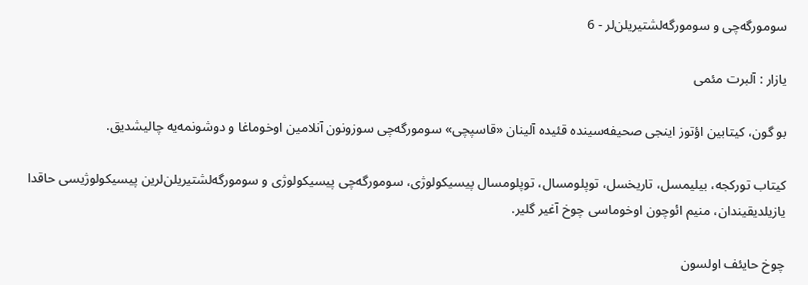سومورگه‌چی و سومورگه‌لشتیریلن‌لر - 6

یازار : آلبرت مئمی

بو گون، کیتابین اؤتوز اینجی صحیفه‌سینده قئیده آلینان «قاسپچی» سومورگه‌چی سوزونون‌ آنلامین اوخوماغا و دوشونمه‌یه چالیشدیق.

کیتاب تورکجه، بیلیمسل، تاریخسل، توپلومسال، توپلومسال پیسیکولوژی، سومورگه‌چی پیسیکولوژی و سومورگه‌لشتیریلن‌لرین پیسیکولوژیسی‌ حاقدا یازیلدیقیندان، منیم ائوچون اوخوماسی چوخ آغیر گلیر.

چوخ حایئف‌ اولسون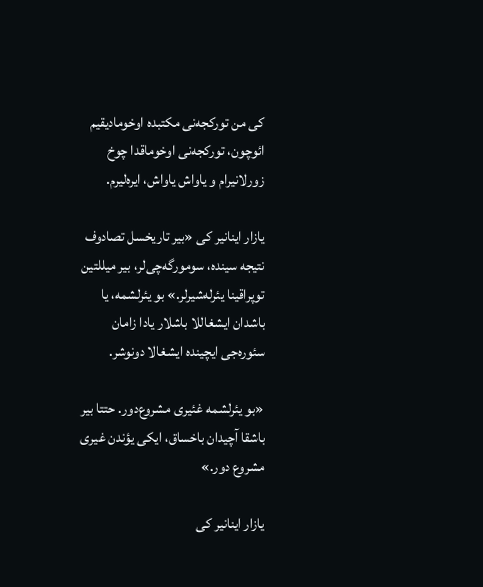کی من تورکجه‌نی مکتبده اوخومادیقیم‌ ائوچون، تورکجه‌نی اوخوماقدا چوخ زورلانیرام و یاواش یاواش، ایره‌لیرم.

یازار اینانیر کی «بیر تاریخسل تصادوف نتیجه سینده، سومورگه‌چی‌لر، بیر میللتین‌ توپراقینا یئرله‌شیرلر.» بو یئرلشمه، یا باشدان ایشغاللا‌ باشلار یادا زامان‌ سئوره‌جی‌ ایچینده ایشغالا دونوشر.

«بو‌ یئرلشمه غئیری مشروع‌‌دور. حتتا بیر باشقا آچیدان باخساق، ایکی یؤندن‌ غیری مشروع دور.»

یازار اینانیر کی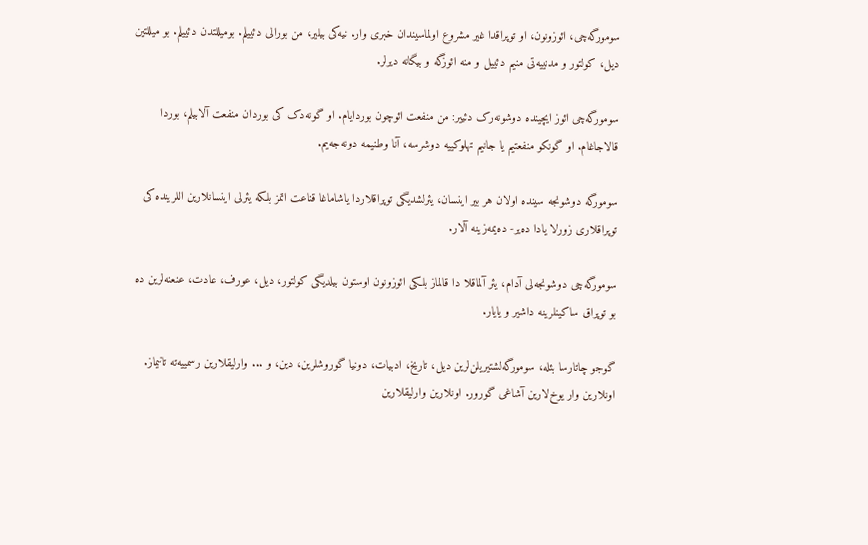سومورگه‌چی، ائوزونون، او توپراقدا غیر مشروع اولماسیندان‌ خبری وار. نیه‌کی بیلیر، من بورالی دئییلم. بو‌میللتدن دئییلم. بو میللتین دیل، کولتور و مدنییه‌تی منیم دئییل و منه ائوزگه و بیگانه‌ دیرلر‌.

سومورگه‌چی ائوز ایچینده دوشونه‌رک دئییر: من منفعت ائوچون بوردایام. او گونه‌دک کی بوردان منفعت آلابیلم، بوردا قالاجاغام. او گونکو منفعتیم یا جانیم تهلوکییه دوشرسه، آنا وطنیمه دونه‌جه‌یم.

سومورگه دوشونجه سینده اولان هر بیر اینسان، یئرلشدیگی توپراقلاردا یاشاماغا‌ قناعت اتمز بلکه یئرلی اینسانلارین اللرینده‌ کی توپراقلاری زورلا یادا ده‌یر- ده‌یمه‌زینه آلار.

سومورگه‌چی دوشونجه‌‌لی آدام، یئر آلماقلا دا قالماز بلکی‌ ائوزونون اوستون بیلدیگی‌ کولتور، دیل، عورف، عادت، عنعنه‌لرین ده بو‌ توپراق ساکینلرینه داشیر و یایار.

گوجو چاتارسا بئله، سومورگه‌لشتیریلن‌لرین دیل، تاریخ، ادبیات، دونیا گوروشلرین، دین، و ... وارلیقلارین رسمییه‌ته تانیماز. اونلارین وار یوخ‌لارین آشاغی گورور. اونلارین وارلیقلارین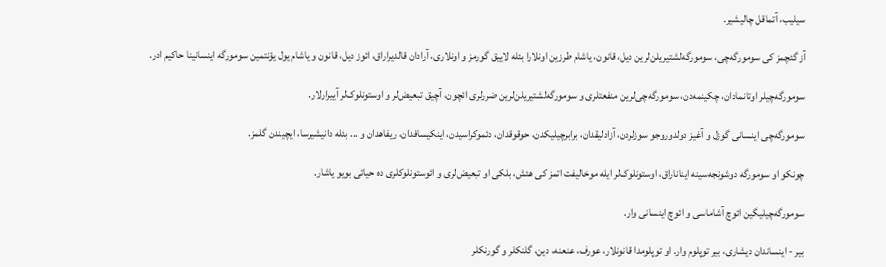سیلیب، آتماقل چالیشیر.

آز گئچمز کی سومورگه‌چی، سومورگه‌لشتیریلن‌لرین دیل، قانون، یاشام طرزین اونلارا بئله لاییق گورمز و اونلاری، آرادان قالدیراراق، ائوز دیل، قانون و یاشام یول یؤنتمین سومورگه اینسانینا حاکیم ادر‌.

سومورگه‌چیلر اوتانمادان، چکینمه‌دن، سومورگه‌چی‌لرین منفعتلری‌ و سومورگه‌لشتیریلن‌لرین ضررلری ائچون، آچیق تبعیض‌لر و اوستونلوک‌لر آییرارلار.

سومورگه‌چی اینسانی گوزل و آغیز دولدوروجو سوزلردن، آزادلیقدان، برابرچیلیکدن، حوقوقدان، دئموکراسیدن، اینکیسافدان، ریفاهدان و ‌... بئله دانیشیرسا، ایچیندن گلمز.

چونکو او سومورگه دوشونجه‌سینه ایناناراق، اوستونلوک‌لر ایله موخالیفت اتمز کی هئش، بلکی او تبعیض‌لری و ائوستونلوکلری ده حیاتی بویو یاشار.

سومورگه‌چیلیگین ائوچ‌ آشاماسی و ائوچ‌ اینسانی وار.

بیر - اینساندان دیشاری، بیر توپلوم وار. او توپلومدا قانونلار، عورف، عنعنه، دین، گلنکلر و گورنکلر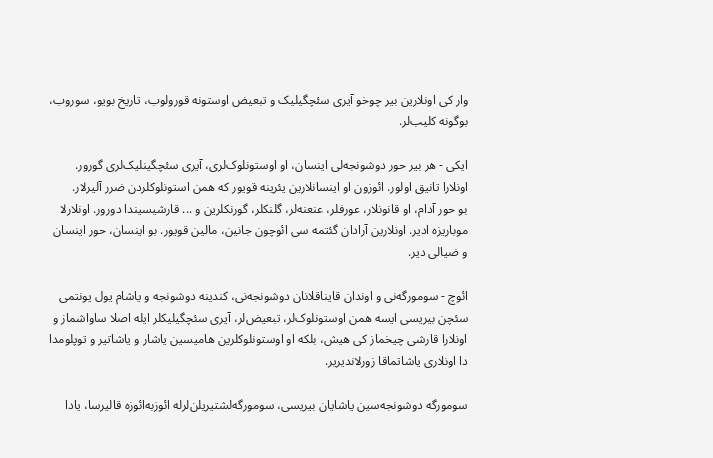وار کی اونلارین بیر چوخو آیری سئچگیلیک و تبعیض اوستونه قورولوب، تاریخ بویو، سوروب، بوگونه کلیب‌لر‌.

ایکی - هر بیر حور دوشونجه‌لی اینسان، او اوستونلوک‌لری، آیری سئچگینلیک‌لری گورور. اونلارا تانیق اولور. ائوزون او‌ اینسانلارین یئرینه قویور که همن استونلوکلردن ضرر آلیرلار.
بو حور آدام، او قانونلار، عورفلر، عنعنه‌لر، گلنکلر، گورنکلرین و ... قارشیسیندا‌ دورور. اونلارلا موباریزه ادیر. اونلارین آرادان گئتمه سی ائوچون‌ جانین، مالین قویور. بو اینسان، حور اینسان و ضیالی دیر.

ائوچ - سومورگه‌نی و اوندان قایناقلانان دوشونجه‌نی، کندینه دوشونجه و یاشام یول یونتمی سئچن بیریسی ایسه همن اوستونلوک‌لر، تبعیض‌لر، آیری سئچگیلیکلر ایله اصلا ساواشماز و اونلارا قارشی چیخماز کی هیش، بلکه او اوستونلوکلرین هامیسین یاشار و یاشاتیر و توپلومدا دا اونلاری یاشاتماقا زورلاندیریر.

سومورگه دوشونجه‌سین یاشایان بیریسی، سومورگه‌لشتیریلن‌لرله ائوز‌به‌ائوزه قالیرسا، یادا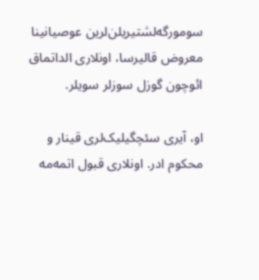سومورگه‌لشتیریلن‌لرین عوصیانینا معروض قالیرسا، اونلاری الداتماق ائوچون گوزل سوزلر سویلر.

او، آیری سئچگیلیک‌لری قینار و محکوم ادر. اونلاری قبول اتمه‌مه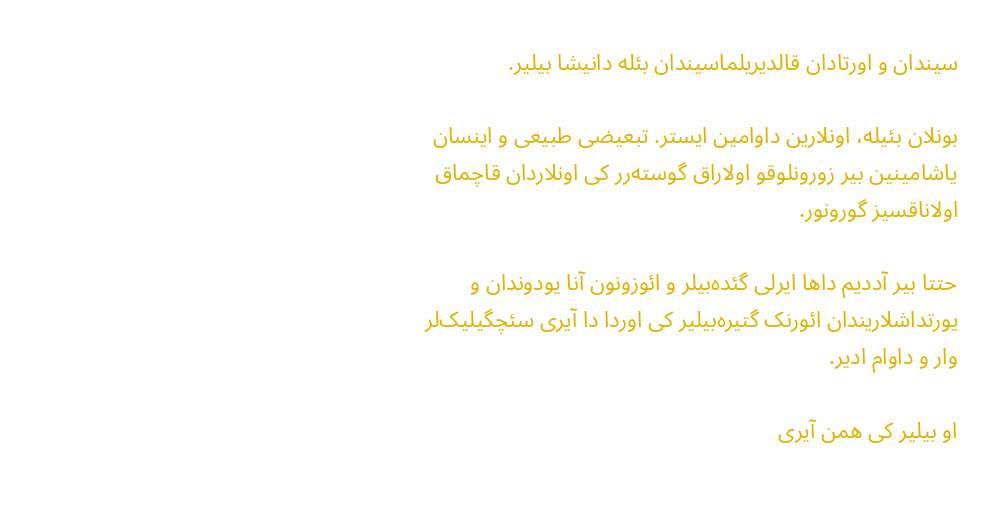سیندان و اورتادان قالدیریلماسیندان بئله دانیشا بیلیر.

بونلان بئیله، اونلارین داوامین ایستر. تبعیضی طبیعی و اینسان یاشامینین بیر زورونلوقو اولاراق گوسته‌رر کی اونلاردان قاچماق اولاناقسیز گورونور.

حتتا بیر آددیم داها ایرلی‌ گئده‌بیلر و ائوزونون آنا یودوندان و یورتداشلاریندان ائورنک گتیره‌بیلیر کی اوردا دا آیری سئچگیلیک‌لر وار و داوام‌ ادیر.

او بیلیر کی همن آیری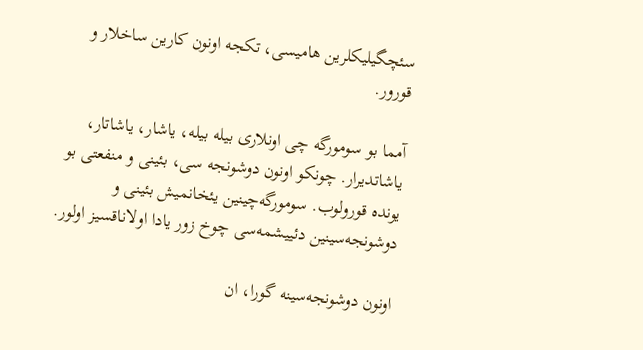سئچگیلیکلرین هامیسی، تکجه اونون کارین ساخلار و قورور.

آمما بو سومورگه چی اونلاری بیله بیله، یاشار، یاشاتار، یاشاتدیرار. چونکو اونون دوشونجه سی، بئینی و منفعتی بو یونده قورولوب. سومورگه‌چینین یئخانمیش بئینی‌ و دوشونجه‌سینین دئییشمه‌سی چوخ‌ زور یادا اولاناقسیز اولور.

اونون‌ دوشونجه‌سینه گورا، ان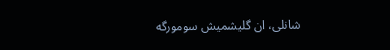شانلی، ان گلیشمیش سومورگه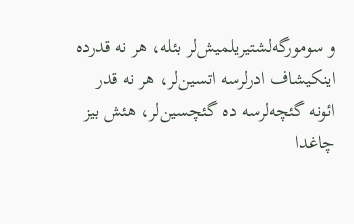و سومورگه‌لشتیریلمیش‌لر بئله، هر نه قدرده اینکیشاف ادرلرسه اتسین‌لر، هر نه قدر ائونه گئچه‌لرسه ده گئچسین‌لر، هئش بیز چاغدا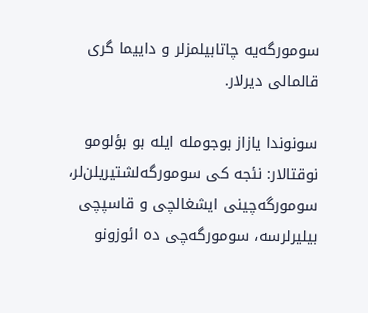سومورگه‌یه چاتابیلمزلر و داییما گری قالمالی دیرلار.

سونوندا یازاز بو‌جومله‌ ایله بو بؤلومو نوقتالار: نئجه کی سومورگه‌لشتیریلن‌لر، سومورگه‌چینی ایشغالچی و قاسپچی بیلیرلرسه، سومورگه‌چی ده ائوزونو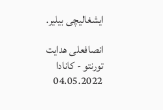ایشغالیچی بیلیر.

انصافعلی هدایت
تورنتو - کانادا
04.05.2022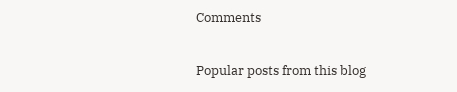Comments

Popular posts from this blog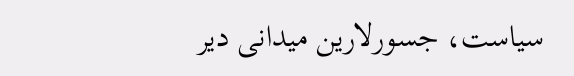سیاست، جسورلارین میدانی دیر